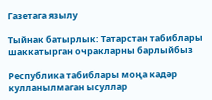Газетага язылу

Тыйнак батырлык: Татарстан табиблары шаккатырган очракларны барлыйбыз

Республика табиблары моңа кадәр кулланылмаган ысуллар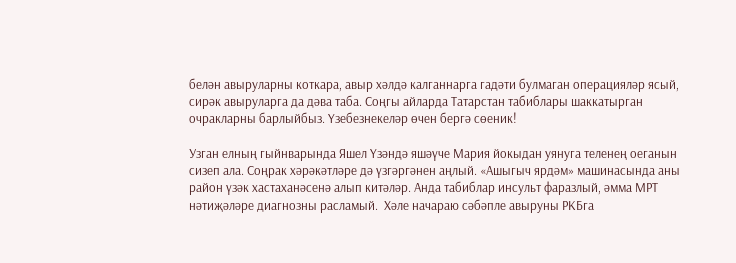белән авыруларны коткара, авыр хәлдә калганнарга гадәти булмаган операцияләр ясый, сирәк авыруларга да дәва таба. Соңгы айларда Татарстан табиблары шаккатырган очракларны барлыйбыз. Үзебезнекеләр өчен бергә сөеник!

Узган елның гыйнварында Яшел Үзәндә яшәүче Мария йокыдан уянуга теленең оеганын сизеп ала. Соңрак хәрәкәтләре дә үзгәргәнен аңлый. «Ашыгыч ярдәм» машинасында аны район үзәк хастаханәсенә алып китәләр. Анда табиблар инсульт фаразлый, әмма МРТ нәтиҗәләре диагнозны расламый.  Хәле начараю сәбәпле авыруны РКБга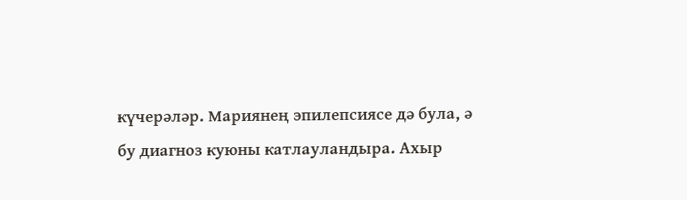күчерәләр. Мариянең эпилепсиясе дә була, ә бу диагноз куюны катлауландыра. Ахыр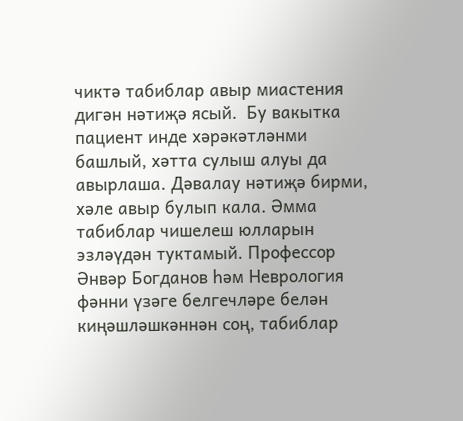чиктә табиблар авыр миастения дигән нәтиҗә ясый.  Бу вакытка пациент инде хәрәкәтләнми башлый, хәтта сулыш алуы да авырлаша. Дәвалау нәтиҗә бирми, хәле авыр булып кала. Әмма табиблар чишелеш юлларын эзләүдән туктамый. Профессор Әнвәр Богданов һәм Неврология фәнни үзәге белгечләре белән киңәшләшкәннән соң, табиблар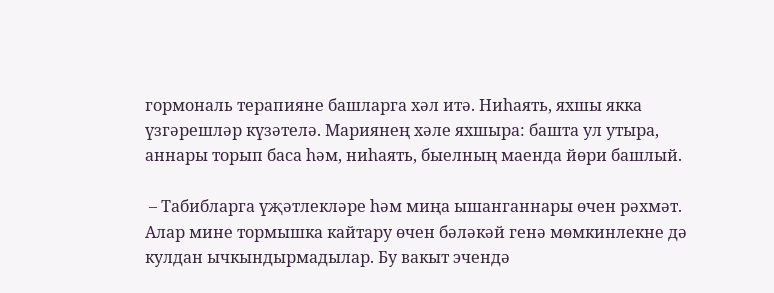гормональ терапияне башларга хәл итә. Ниһаять, яхшы якка үзгәрешләр күзәтелә. Мариянең хәле яхшыра: башта ул утыра, аннары торып баса һәм, ниһаять, быелның маенда йөри башлый.

 – Табибларга үҗәтлекләре һәм миңа ышанганнары өчен рәхмәт. Алар мине тормышка кайтару өчен бәләкәй генә мөмкинлекне дә кулдан ычкындырмадылар. Бу вакыт эчендә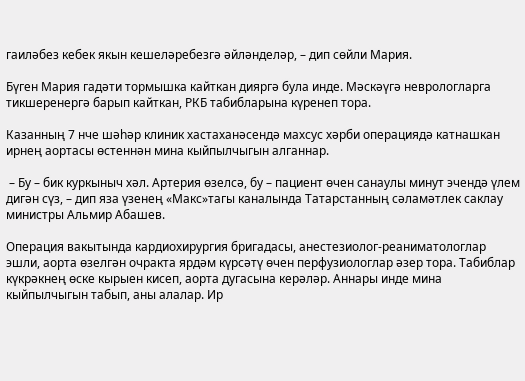гаиләбез кебек якын кешеләребезгә әйләнделәр, – дип сөйли Мария.

Бүген Мария гадәти тормышка кайткан дияргә була инде. Мәскәүгә неврологларга тикшеренергә барып кайткан, РКБ табибларына күренеп тора.

Казанның 7 нче шәһәр клиник хастаханәсендә махсус хәрби операциядә катнашкан ирнең аортасы өстеннән мина кыйпылчыгын алганнар.

 – Бу – бик куркыныч хәл. Артерия өзелсә, бу – пациент өчен санаулы минут эчендә үлем дигән сүз, – дип яза үзенең «Макс»тагы каналында Татарстанның сәламәтлек саклау министры Альмир Абашев.

Операция вакытында кардиохирургия бригадасы, анестезиолог-реаниматологлар эшли, аорта өзелгән очракта ярдәм күрсәтү өчен перфузиологлар әзер тора. Табиблар күкрәкнең өске кырыен кисеп, аорта дугасына керәләр. Аннары инде мина кыйпылчыгын табып, аны алалар. Ир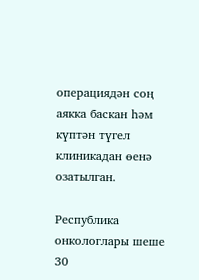операциядән соң аякка баскан һәм күптән түгел клиникадан өенә озатылган.

Республика онкологлары шеше 30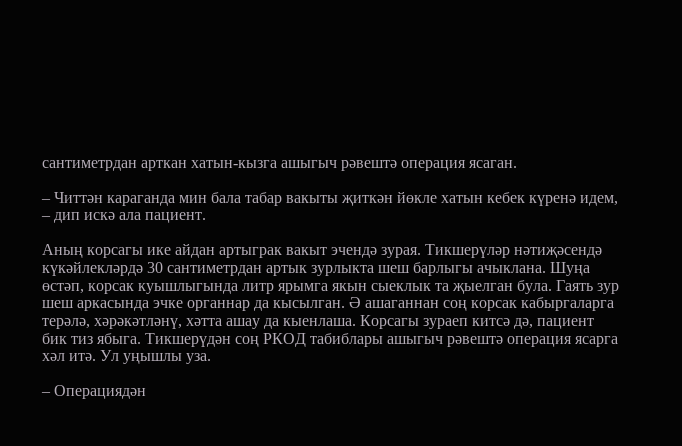сантиметрдан арткан хатын-кызга ашыгыч рәвештә операция ясаган.

– Читтән караганда мин бала табар вакыты җиткән йөкле хатын кебек күренә идем, – дип искә ала пациент.

Аның корсагы ике айдан артыграк вакыт эчендә зурая. Тикшерүләр нәтиҗәсендә күкәйлекләрдә 30 сантиметрдан артык зурлыкта шеш барлыгы ачыклана. Шуңа өстәп, корсак куышлыгында литр ярымга якын сыеклык та җыелган була. Гаять зур шеш аркасында эчке органнар да кысылган. Ә ашаганнан соң корсак кабыргаларга терәлә, хәрәкәтләнү, хәтта ашау да кыенлаша. Корсагы зураеп китсә дә, пациент бик тиз ябыга. Тикшерүдән соң РКОД табиблары ашыгыч рәвештә операция ясарга хәл итә. Ул уңышлы уза.

– Операциядән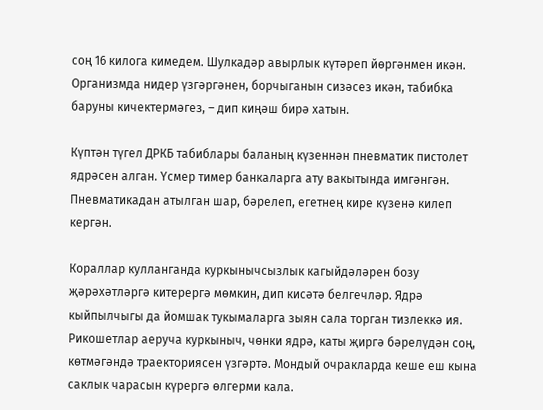соң 16 килога кимедем. Шулкадәр авырлык күтәреп йөргәнмен икән. Организмда нидер үзгәргәнен, борчыганын сизәсез икән, табибка баруны кичектермәгез, – дип киңәш бирә хатын.

Күптән түгел ДРКБ табиблары баланың күзеннән пневматик пистолет ядрәсен алган. Үсмер тимер банкаларга ату вакытында имгәнгән. Пневматикадан атылган шар, бәрелеп, егетнең кире күзенә килеп кергән.

Кораллар кулланганда куркынычсызлык кагыйдәләрен бозу җәрәхәтләргә китерергә мөмкин, дип кисәтә белгечләр. Ядрә кыйпылчыгы да йомшак тукымаларга зыян сала торган тизлеккә ия. Рикошетлар аеруча куркыныч, чөнки ядрә, каты җиргә бәрелүдән соң, көтмәгәндә траекториясен үзгәртә. Мондый очракларда кеше еш кына саклык чарасын күрергә өлгерми кала.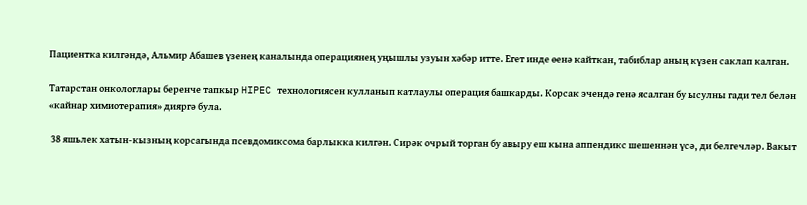Пациентка килгәндә, Альмир Абашев үзенең каналында операциянең уңышлы узуын хәбәр итте. Егет инде өенә кайткан, табиблар аның күзен саклап калган.

Татарстан онкологлары беренче тапкыр HIPEC технологиясен кулланып катлаулы операция башкарды. Корсак эчендә генә ясалган бу ысулны гади тел белән «кайнар химиотерапия» дияргә була.

 38 яшьлек хатын-кызның корсагында псевдомиксома барлыкка килгән. Сирәк очрый торган бу авыру еш кына аппендикс шешеннән үсә, ди белгечләр. Вакыт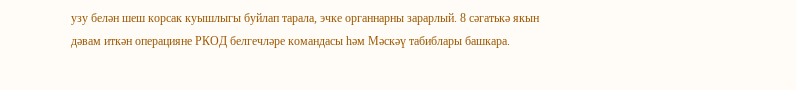узу белән шеш корсак куышлыгы буйлап тарала, эчке органнарны зарарлый. 8 сәгатькә якын дәвам иткән операцияне РКОД белгечләре командасы һәм Мәскәү табиблары башкара.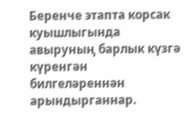Беренче этапта корсак куышлыгында авыруның барлык күзгә күренгән билгеләреннән арындырганнар.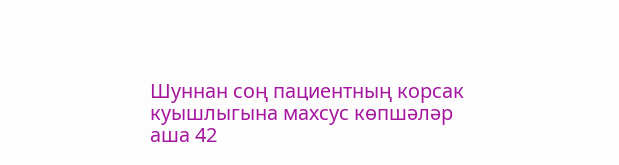Шуннан соң пациентның корсак куышлыгына махсус көпшәләр аша 42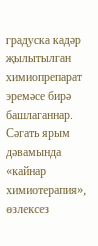градуска кадәр җылытылган химиопрепарат эремәсе бирә башлаганнар. Сәгать ярым дәвамында «кайнар химиотерапия», өзлексез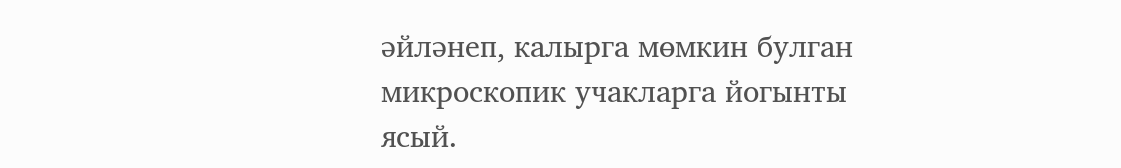әйләнеп, калырга мөмкин булган микроскопик учакларга йогынты ясый.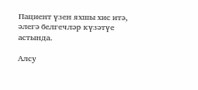Пациент үзен яхшы хис итә, әлегә белгечләр күзәтүе астында.

Алсу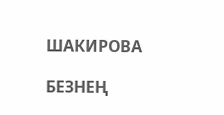ШАКИРОВА

БЕЗНЕҢ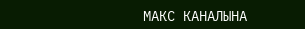МАКС КАНАЛЫНА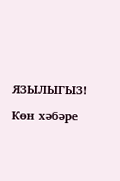ЯЗЫЛЫГЫЗ!

Көн хәбәре